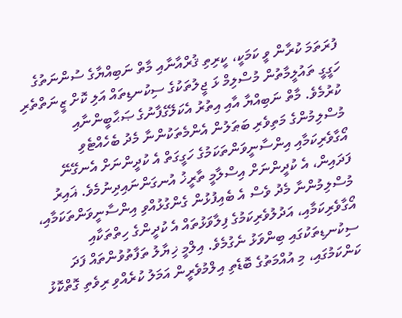ފުރަތަމަ ކުރާން ވީ ކަމަކީ، ކީރިތި ޤުރްއާނާއި މާތް ނަބިއްޔާގެ ސުންނަތުގެ ހަގީގީ ތައުލީމާތުން މުސްލިމް ޅަ ޖީލުތަކުގެ ސިކުނޑިތައް އަލި ކޮށް ޒީނަތްތެރި ކުރުމެވެ. މާތް ނަބިއްޔާ އާއި އިތުރު އެކަލޭގެފާނުގެ ޞަޙާބީންނާއި މުސްލިމުންގެ މަތިވެރި ބަޠަލުން އެންމެތަކުންނާ މެދު ބެހެއްޓެވި އޯގާވެރިކަމާއި އިންސާނީވަންތަކަމުގެ ހަގީގަތް އެ ކުދީންނަށް އެނގޭނޭ ފަދައިން، އެ ކުދީންނަށް އިސްލާމީ ތާރީޚު އުނގަންނައިދިނުމެވެ. ޣައިރު މުސްލިމުންނާ މެދު ވެސް އެ ބެއިފުޅުން ގެންގުޅުއްވި އިންސާނީވަންތަކަމާއި، އޯގާވެރިކަމާއި، އަދުލުވެރިކަމުގެ ފިލާވަޅުތައް އެ ކުދީންގެ ހިތްތަކާއި ސިކުނޑިތަކުގައި ބިންވަޅު ނެގުމެވެ. އިލްމީ ޚިޔާލު ތަފާތުވުންތައް ފަދަ ކަންކަމުގައި، މި އުއްމަތުގެ ބޮޑެތި އިލްމުވެރީން އަމަލު ކުރެއްވި ރިވެތި ގޮތްކޮޅު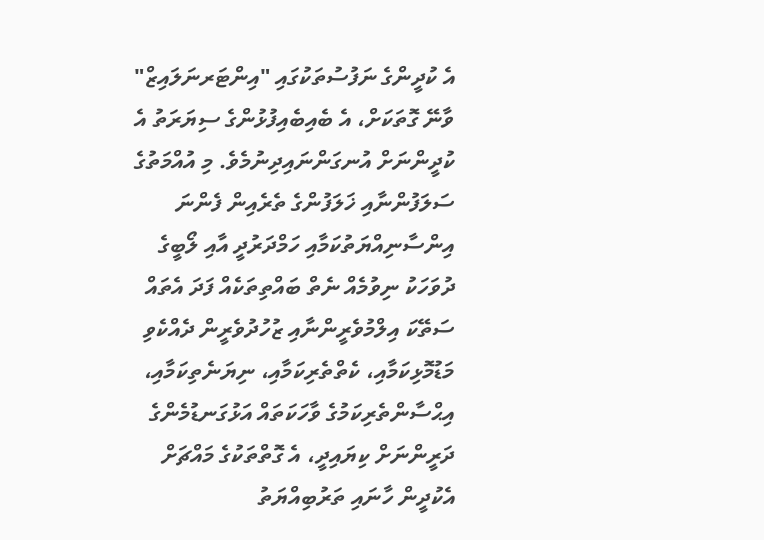އެ ކުދީންގެ ނަފުސުތަކުގައި "އިންޓަރނަލައިޒް" ވާނޭ ގޮތަކަށް، އެ ބެއިބެއިފުޅުންގެ ސިޔަރަތު އެ ކުދީންނަށް އުނގަންނައިދިނުމެވެ. މި އުއްމަތުގެ ސަލަފުންނާއި ޚަލަފުންގެ ތެރެއިން ފެންނަ އިންސާނިއްޔަތުކަމާއި ހަމްދަރުދީ އާއި ލޯބީގެ ދުވަހަކު ނިވުމެއް ނެތް ބައްތިތަކެއް ފަދަ އެތައް ސަތޭކަ އިލްމުވެރީންނާއި ޒުހުދުވެރީން ދެއްކެވި މަޑުމޮޅިކަމާއި، ކެތްތެރިކަމާއި، ނިޔަނެތިކަމާއި، އިޙްސާންތެރިކަމުގެ ވާހަކަތައް އަޅުގަނޑުމެންގެ ދަރީންނަށް ކިޔައިދީ، އެ ގޮތްތަކުގެ މައްޗަށް އެކުދީން ހާނައި ތަރުބިއްޔަތު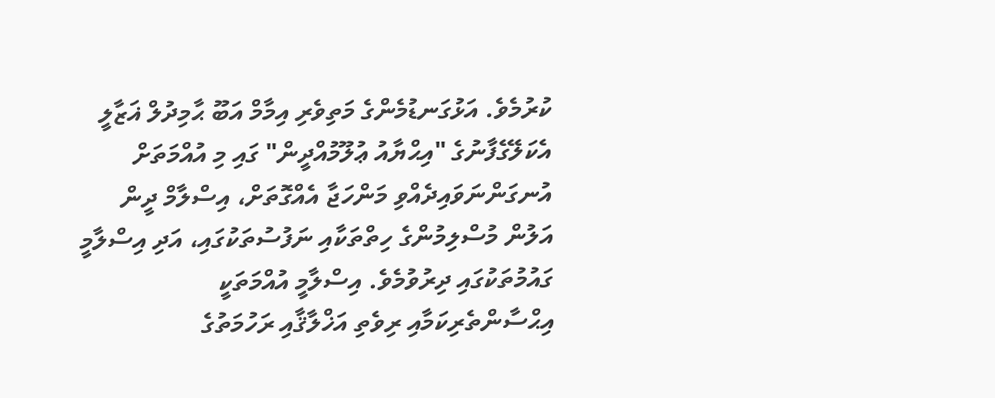ކުރުމެވެ. އަޅުގަނޑުމެންގެ މަތިވެރި އިމާމް އަބޫ ޙާމިދުލް ޣަޒާލީ އެކަލޭގެފާނުގެ "އިޙްޔާއު ޢުލޫމުއްދީން" ގައި މި އުއްމަތަށް އުނގަންނަވައިދެއްވި މަންހަޖާ އެއްގޮތަށް، އިސްލާމް ދީން އަލުން މުސްލިމުންގެ ހިތްތަކާއި ނަފުސުތަކުގައި، އަދި އިސްލާމީ ގައުމުތަކުގައި ދިރުވުމެވެ. އިސްލާމީ އުއްމަތަކީ އިޙްސާންތެރިކަމާއި ރިވެތި އަޚްލާޤާއި ރަހުމަތުގެ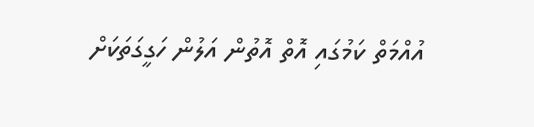އުއްމަތް ކަމުގައި އޮތް އޮތުން އަލުން ހަގީގަތަކަށް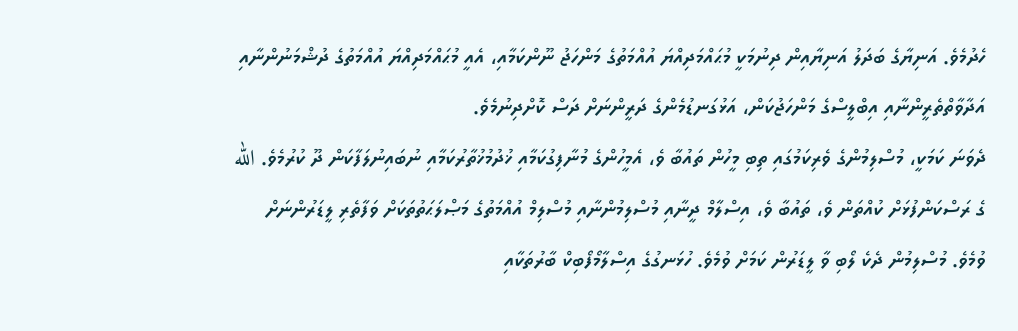ހެދުމެވެ. އަނިޔާގެ ބަދަލު އަނިޔާއިން ދިނުމަކީ މުޙައްމަދިއްޔަ އުއްމަތުގެ މަންހަޖު ނޫންކަމާއި، އެއީ މުޙައްމަދިއްޔަ އުއްމަތުގެ ދުޝްމަނުންނާއި އަދާވާތްތެރީންނާއި އިބްލީސްގެ މަންހަޖުކަން، އަޅުގަނޑުމެންގެ ދަރީންނަށް ދަސް ކޮށްދިނުމެވެ.
ދެވަނަ ކަމަކީ، މުސްލިމުންގެ ވެރިކަމުގައި ތިބި މީހުން ތައުބާ ވެ، އެމީހުންގެ މުނާފިގުކަމާއި ޚުދުމުޚުތާރުކަމާއި ނުބައިނުލަފާކަން ދޫ ކުރުމެވެ. الله ގެ ރަސްކަންފުޅަށް ކުއްތަން ވެ، ތައުބާ ވެ، އިސްލާމް ދީނާއި މުސްލިމުންނާއި މުސްލިމް އުއްމަތުގެ މަޞްލަޙަތުތަކަށް ވަފާތެރި ލީޑަރުންނަށް ވުމެވެ. މުސްލިމުން ދެކެ ލޯބި ވާ ލީޑަރުން ކަމަށް ވުމެވެ. ހުޅަނގުގެ އިސްލާމޯފޯބިކް ބާރުތަކާއި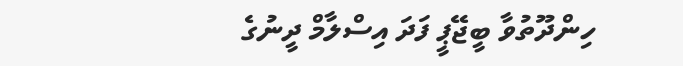ހިންދޫތުވާ ބީޖޭޕީ ފަދަ އިސްލާމް ދީނުގެ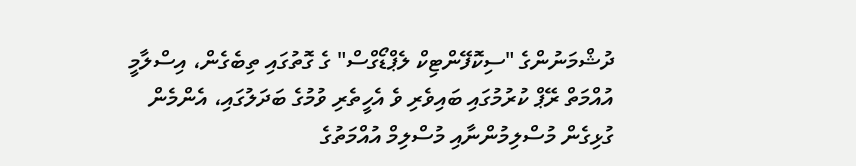ދުޝްމަނުންގެ "ސިކޮފޭންޓިކް ލެޕްޑޯގްސް" ގެ ގޮތުގައި ތިބެގެން، އިސްލާމީ އުއްމަތް ރޭޕް ކުރުމުގައި ބައިވެރި ވެ އެހީތެރި ވުމުގެ ބަދަލުގައި، އެންމެން ގުޅިގެން މުސްލިމުންނާއި މުސްލިމް އުއްމަތުގެ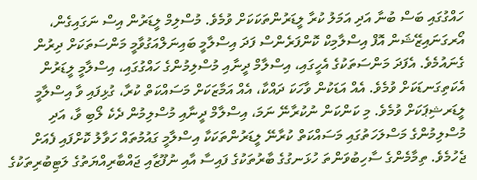ހައްގުގައި ބަސް ބުނާ އަދި އަމަލު ކުރާ ލީޑަރުންތަކަކަށް ވުމެވެ. މުސްލިމް ލީޑަރުން އިސް ނަގައިގެން، އޯރގަނައިޒޭޝަން އޮފް އިސްލާމިކް ކޮންފަރެންސް ފަދަ އިސްލާމީ ބައިނަލްއަގުވާމީ މަންސަތަކަށް ދިރުން ގެނައުމެވެ. އެފަދަ މަންސަތަކުގެ އެހީގައި، އިސްލާމް ދީނާއި މުސްލިމުންގެ ހައްގުގައި، އިސްލާމީ ލީޑަރުން އެކަތިގަނޑަކަށް ވުމެވެ. އެއް އަޑަކުން ވާހަކަ ދައްކާ، އެއް އަމާޒަކަށް މަސައްކަތް ކުރާ، ގުޅިފައި ވާ އިސްލާމީ ލީޑަރޝިޕަކަށް ވުމެވެ. މި ކަންކަން ނުކުރާނޭ ނަމަ، އިސްލާމް ދީނާއި މުސްލިމުން ދެކެ ލޯބި ވާ، އަދި މުސްލިމުންގެ މަސްލަހަތުގައި މަސައްކަތް ކުރާނޭ ލީޑަރުންތަކަކާ އިސްލާމީ ގައުމުތައް ހަވާލު ކޮށްފައި ފެއަށް ޖެހުމެވެ. ތިމާމެންގެ ސާހިބުވަންތަ ހުޅަނގުގެ ބާރުތަކުގެ ފައިސާ އާއި ނުފޫޒާއި ޖައްބާރިއްޔަތުގެ ލަޓިބުރިތަކުގެ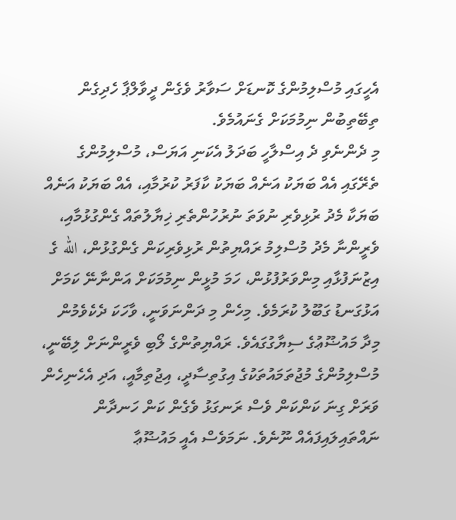އެހީގައި މުސްލިމުންގެ ކޮނޑަށް ސަވާރު ވެގެން ދީވާލްޕާ ހެދިގެން ތިބޭތިބުން ނިމުމަކަށް ގެނައުމެވެ.
މި ދެންނެވި ދެ އިސްލާހީ ބަދަލު އެކަނި އަޔަސް، މުސްލިމުންގެ ތެރޭގައި އެއް ބަޔަކު އަނެއް ބަޔަކު ކާފަރު ކުރުމާއި، އެއް ބަޔަކު އަނެއް ބަޔަކާ މެދު ރުޅިވެރި ނުވަތަ ނުރުހުންތެރި ޚިޔާލުތައް ގެންގުޅުމާއި، ވެރީންނާ މެދު މުސްލިމު ރައްޔިތުން ރުޅިވެރިކަން ގެންގުޅުން، الله ގެ އިޒުނަފުޅާއި މިންވަރުފުޅުން، ހަމަ މުޅީން ނިމުމަކަށް އަންނާނޭ ކަމަށް އަޅުގަނޑު ގަބޫލު ކުރަމެވެ. މިހެން މި ދަންނަވަނީ، ވާހަކަ ދެކެވެމުން މިދާ މައުޟޫޢުގެ ސިޔާގުގައެވެ. ރައްޔިތުންގެ ލޯބި ވެރީންނަށް ލިބޭނީ، މުސްލިމުންގެ މުޖުތަމައުތަކުގެ އިގުތިސާދީ، އިޖުތިމާއީ، އަދި އެހެނިހެން ވަރަށް ގިނަ ކަންކަން ވެސް ރަނގަޅު ވެގެން ކަން ހަނދާން ނައްތައިލައިފައެއް ނޫނެވެ. ނަމަވެސް އެއީ މައުޟޫޢާ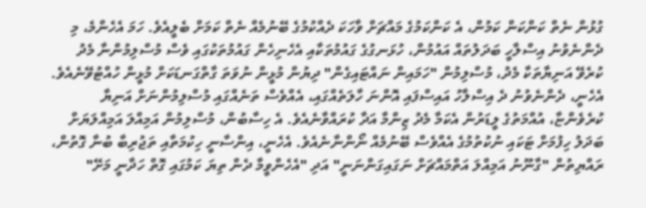ގުޅުން ނެތް ކަންކަން ކަމުން، އެ ކަންކަމުގެ މައްޗަށް ވާހަކަ ދެއްކުމުގެ ބޭނުމެއް ނެތް ކަމަށް ބެލީއެވެ. ހަމަ އެހެންމެ، މި ދެންނެވުނު އިސްލާހީ ބަދަލުތައް އައުމުން، ހުޅަނގުގެ ގައުމުތަކާއި އެހެނިހެން ގައުމުތަކުގައި ވެސް މުސްލިމުންނާ މެދު ކުރެވޭ އަނިޔާތަކާ މެދު، މުސްލިމުން "ހަމައިން ނައްޓައިގެން" ދިޔުން މުޅީން ނުވަތަ ގާތްގަނޑަކަށް މުޅީން ހުއްޓުވޭނެއެވެ. އެހެނީ، ދެންނެވުނު ދެ އިސްލާހު އައިސްފައި އޮންނަ ހާލަތެއްގައި، އެއްވެސް ތަނެއްގައި މުސްލިމުންނަށް އަނިޔާ ކުރެވެންޏާ، އުއްމަތުގެ ލީޑަރުން އެކަމާ މެދު ޒިންމާ އަދާ ކުރައްވާނެއެވެ. އެ ހިސާބުން، މުސްލިމުން އަމިއްލަ އަމިއްލަޔަށް ބަދަލު ހިފުމަށް ޓަކައި ނުކުތުމުގެ އެއްވެސް ބޭނުމެއް ނޯންނާނެއެވެ. އެހެނީ، އިންސާނީ ހިކުމަތާއި ތަޖުރިބާ ބުނާ ގޮތުން، ރައްޔިތުން "ގާނޫނު އަމިއްލަ އަތްމައްޗަށް ނަގައިގަންނަނީ" އަދި "އެހެންވީމާ ދެން ތިޔަ ކަމުގައި ގޮތް ހަދާނީ މަށޭ"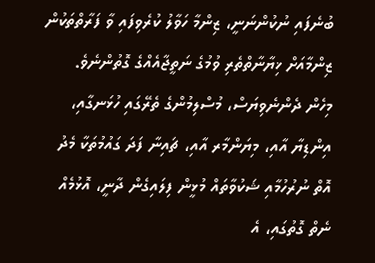ބުނެފައި ނުކުންނަނީ، ޒިންމާ ހަވާލު ކުރެވިފައި ވާ ފަރާތްތަކުން ޒިންމާއަށް ޚިޔާނާތްތެރި ވުމުގެ ނަތީޖާއެއްގެ ގޮތުންނެވެ.
މިހެން ދެންނެވިޔަސް، މުސްލިމުންގެ ތެރޭގައި ހުޅަނގާއި، އިންޑިޔާ އާއި، މިޔަންމާރ އާއި، ޗައިނާ ފަދަ ގައުމުތަކާ މެދު އޮތް ނުރުހުމާއި ޝަކުވާތައް މުޅީން ފިލައިގެން ދާނީ، އޮޅުމެއް ނެތް ގޮތުގައި، އެ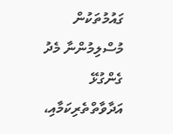ގައުމުތަކުން މުސްލިމުންނާ މެދު ގެންގުޅޭ އަދާވާތްތެރިކަމާއި،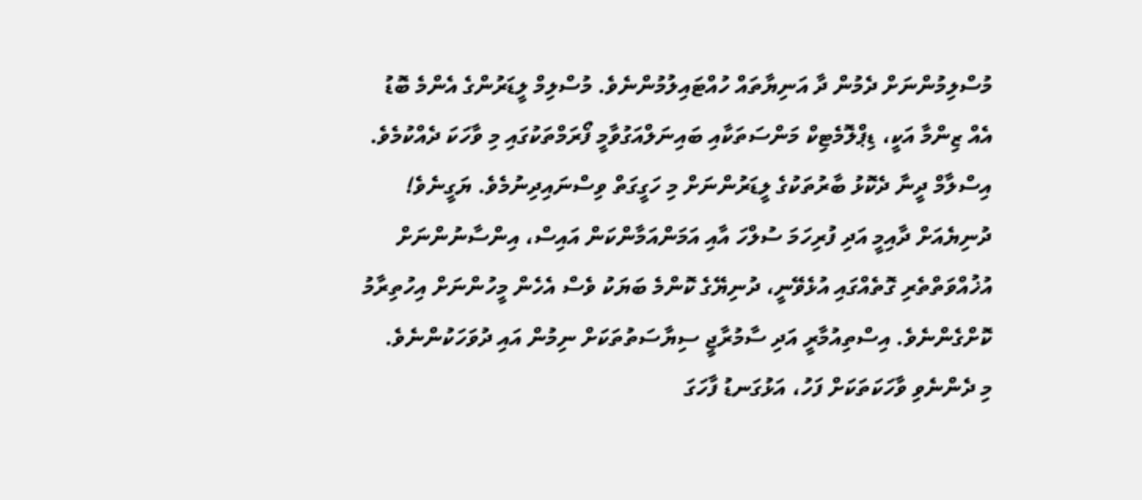މުސްލިމުންނަށް ދެމުން ދާ އަނިޔާތައް ހުއްޓައިލުމުންނެވެ. މުސްލިމް ލީޑަރުންގެ އެންމެ ބޮޑު އެއް ޒިންމާ އަކީ، ޑިޕްލޮމެޓިކް މަންސަތަކާއި ބައިނަލްއަގުވާމީ ފޯރަމްތަކުގައި މި ވާހަކަ ދެއްކުމެވެ. އިސްލާމް ދީނާ ދެކޮޅު ބާރުތަކުގެ ލީޑަރުންނަށް މި ހަގީގަތް ވިސްނައިދިނުމެވެ. ޔަގީނެވެ! ދުނިޔެއަށް ދާއިމީ އަދި ފުރިހަމަ ސުލްހަ އާއި އަމަންއަމާންކަން އައިސް، އިންސާނުންނަށް އުޚުއްވަތްތެރި ގޮތެއްގައި އުޅެވޭނީ، ދުނިޔޭގެ ކޮންމެ ބަޔަކު ވެސް އެހެން މީހުންނަށް އިހުތިރާމު ކޮށްގެންނެވެ. އިސްތިއުމާރީ އަދި ސާމުރާޖީ ސިޔާސަތުތަކަށް ނިމުން އައި ދުވަހަކުންނެވެ.
މި ދެންނެވި ވާހަކަތަކަށް ފަހު، އަޅުގަނޑު ފާހަގަ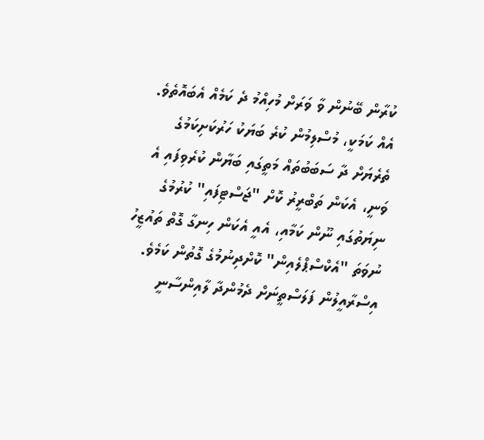ކުރާން ބޭނުން ވާ ވަރަށް މުހިއްމު ދެ ކަމެއް އެބައޮތެވެ.
އެއް ކަމަކީ، މުސްލިމުން ކުރެ ބަޔަކު ހަރުކަށިކަމުގެ ތެރެޔަށް ދާ ސަބަބުތައް މަތީގައި ބަޔާން ކުރެވިފައި އެ ވަނީ، އެކަން ތަބްރީރު ކޮށް "ޖަސްޓިފައި" ކުރުމުގެ ނިޔަތުގައި ނޫން ކަމާއި، އެއީ އެކަން ހިނގާ ގޮތް ތައުޒީހު ނުވަތަ "އެކްސްޕްލެއިން" ކޮށްދިނުމުގެ ގޮތުން ކަމެވެ.
އިސްރާއީލުން ފަލަސްތީނަށް ދެމުންދާ ލާއިންސާނީ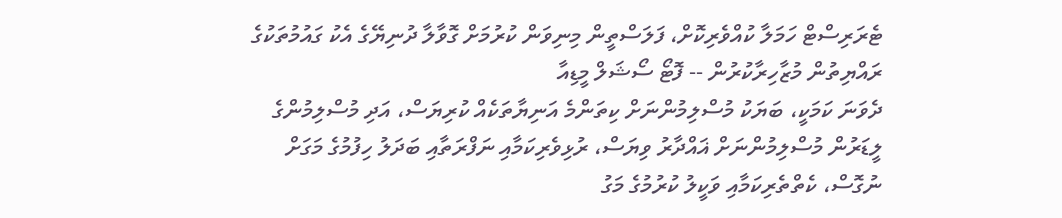ޓެރަރިސްޓް ހަމަލާ ކުއްވެރިކޮށް، ފަލަސްތީން މިނިވަން ކުރުމަށް ގޮވާލާ ދުނިޔޭގެ އެކު ގައުމުތަކުގެ ރައްޔިތުން މުޒާހިރާކުރުން -- ފޮޓޯ ސޯޝަލް މީޑިއާ
ދެވަނަ ކަމަކީ، ބަޔަކު މުސްލިމުންނަށް ކިތަންމެ އަނިޔާތަކެއް ކުރިޔަސް، އަދި މުސްލިމުންގެ ލީޑަރުން މުސްލިމުންނަށް ޣައްދާރު ވިޔަސް، ރުޅިވެރިކަމާއި ނަފްރަތާއި ބަދަލު ހިފުމުގެ މަގަށް ނުގޮސް، ކެތްތެރިކަމާއި ވަކީލު ކުރުމުގެ މަގު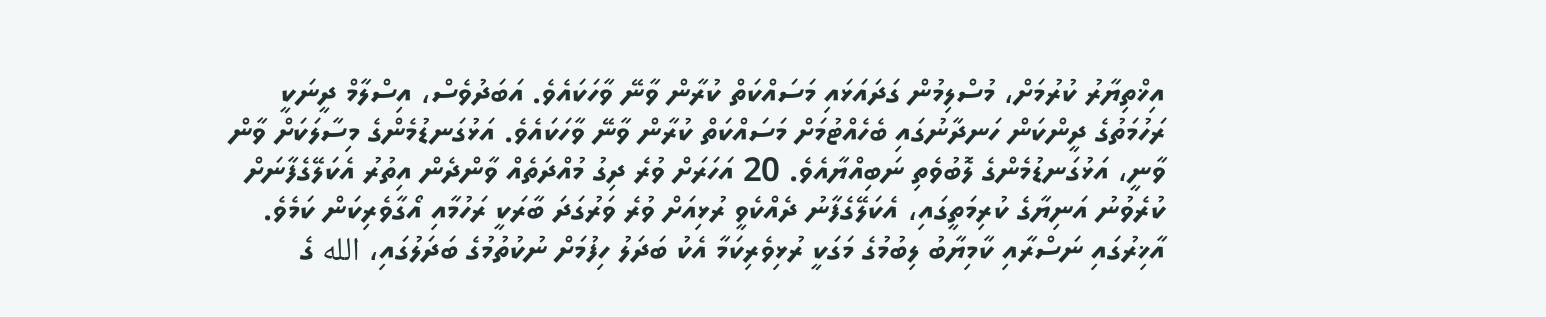އިޚްތިޔާރު ކުރުމަށް، މުސްލިމުން ގަދައަޅައި މަސައްކަތް ކުރާން ވާނޭ ވާހަކައެވެ. އަބަދުވެސް، އިސްލާމް ދީނަކީ ރަހުމަތުގެ ދީންކަން ހަނދާނުގައި ބެހެއްޓުމަށް މަސައްކަތް ކުރާން ވާނޭ ވާހަކައެވެ. އަޅުގަނޑުމެންގެ މިސާލަކަށް ވާން ވާނީ، އަޅުގަނޑުމެންގެ ލޮބުވެތި ނަބިއްޔާއެވެ. 20 އަހަރަށް ވުރެ ދިގު މުއްދަތެއް ވާންދެން އިތުރު އެކަލޭގެފާނަށް ކުރެވުނު އަނިޔާގެ ކުރިމަތީގައި، އެކަލޭގެފާނު ދެއްކެވީ ރުޅިއަށް ވުރެ ވަރުގަދަ ބާރަކީ ރަހުމާއި އޯގާވެރިކަން ކަމެވެ. އާޚިރުގައި ނަސްރާއި ކާމިޔާބު ލިބުމުގެ މަގަކީ ރުޅިވެރިކަމާ އެކު ބަދަލު ހިފުމަށް ނުކުތުމުގެ ބަދަލުގައި، الله ގެ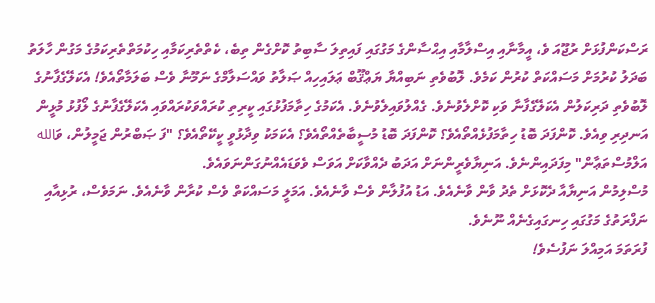ރަސްކަންފުޅަށް ރުޖޫއަ ވެ، އީމާނާއި އިސްލާމާއި އިޙްސާންގެ މަގުގައި ފައިތިލަ ސާބިތު ކޮށްގެން ތިބެ، ކެތްތެރިކަމާއި ހިކުމަތްތެރިކަމުގެ މަގުން ހާލަތު ބަދަލު ކުރުމަށް މަސައްކަތް ކުރުން ކަމެވެ. ލޮބުވެތި ނަބިއްޔާ ޔަޢްޤޫބް ޢަލައިހިއް ޞަލާތު ވައްސަލާމްގެ ނަމޫނާ ވެސް ބަލަމާތޯއެވެ! އެކަލޭގެފާނުގެ ލޮބުވެތި ދަރިކަލުން އެކަލޭގެފާނާ ވަކި ކޮށްލެވުނެވެ. ގެއްލުވައިލެވުނެވެ. އެކަމުގެ ހިތާމަފުޅުގައި ކީރިތި ކުރައްވަކުރައްވައި އެކަލޭގެފާނުގެ ލޯފުޅު މުޅީން އަނދިރި ވިއެވެ. ކޮންފަދަ ބޮޑު ހިތާމަފުޅެއްތޯއެވެ؟ ކޮންފަދަ ބޮޑު މުސީބާތެއްތޯއެވެ؟ އެކަމަކު ވިދާޅުވީ ކީކޭތޯއެވެ؟ "ފަ ޞަބްރުން ޖަމީލުން، ވަالله އަލްމުސްތަޢާން" މިފަދައިންނެވެ. އަނިޔާވެރީންނަށް އަދަބު ދެއްވާކަށް އަވަސް ވެވަޑައެއްނުގަންނަވައެވެ.
މުސްލިމުން އަނިޔާއާ ދެކޮޅަށް ތެދު ވާން ވާނެއެވެ. އަޑު އުފުލާން ވެސް ވާނެއެވެ. އަމަލީ މަސައްކަތް ވެސް ކުރާން ވާނެއެވެ. ނަމަވެސް، ރުޅިއާއި ނަފްރަތުގެ މަގުގައި ހިނގައިގެނެއް ނޫނެވެ.
ފުރަތަމަ އަމިއްލަ ނަފުސެވެ!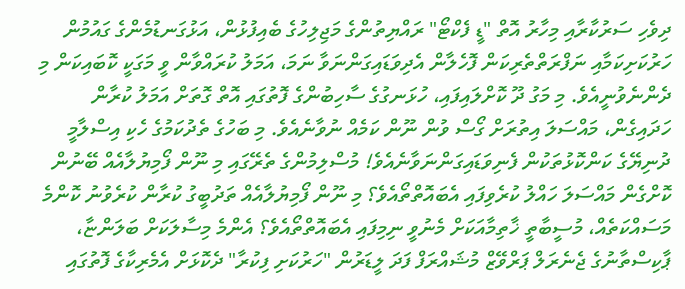ދިވެހި ސަރުކާރާއި މިހާރު އޮތް "ޑީ ފެކްޓޯ" ރައްޔިތުންގެ މަޖިލިހުގެ ބެއިފުޅުން، އަޅުގަނޑުމެންގެ ގައުމުން ހަރުކަށިކަމާއި ނަފްރަތްތެރިކަން ފޮހެލާން އެދިވަޑައިގަންނަވާ ނަމަ، އަމަލު ކުރައްވާން ވީ މަގަކީ ކޮބައިކަން މި ދެންނެވުނީއެވެ. މި މަގު ދޫ ކޮށްލައިފައި، ހުޅަނގުގެ ސާހިބުންގެ ފޮތުގައި އޮތް ގޮތަށް އަމަލު ކުރާން ހަދައިގެން، މައްސަލަ އިތުރަށް ގޯސް ވުން ނޫން ކަމެއް ނުވާނެއެވެ. މި ބަހުގެ ތެދުކަމުގެ ހެކި އިސްލާމީ ދުނިޔޭގެ ކަންކޮޅުތަކުން ފެނިވަޑައިގަންނަވާނެއެވެ! މުސްލިމުންގެ ތެރޭގައި މި ނޫން ފޯމިޔުލާއެއް ބޭނުން ކޮށްގެން މައްސަލަ ހައްލު ކުރެވިފައި އެބައޮތްތޯއެވެ؟ މި ނޫން ފޯމިޔުލާއެއް ތަދުބީގު ކުރާން ކުރެވުނު ކޮންމެ މަސައްކަތެއް، މުސީބާތީ ޚާތިމާއަކަށް މެނުވީ ނިމިފައި އެބައޮތްތޯއެވެ؟ އެންމެ މިސާލަކަށް ބަލަންޏާ، ޕާކިސްތާނުގެ ޖެނެރަލް ޕަރްވޭޒް މުޝައްރަފް ފަދަ ލީޑަރުން "ހަރުކަށި ފިކުރާ" ދެކޮޅަށް އެމެރިކާގެ ފޮތުގައި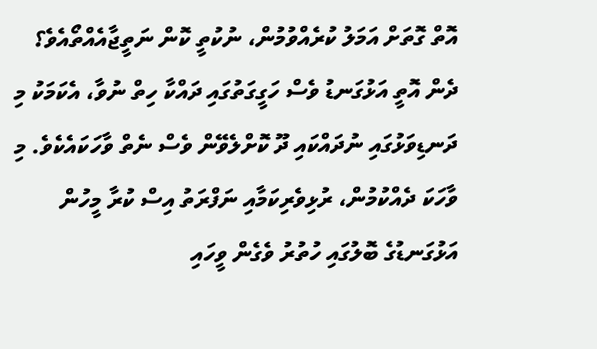އޮތް ގޮތަށް އަމަލު ކުރެއްވުމުން، ނުކުތީ ކޮން ނަތީޖާއެއްތޯއެވެ؟
ދެން އޮތީ އަޅުގަނޑު ވެސް ހަގީގަތުގައި ދައްކާ ހިތް ނުވާ، އެކަމަކު މި ދަނޑިވަޅުގައި ނުދައްކައި ދޫ ކޮށްލެވޭން ވެސް ނެތް ވާހަކައެކެވެ. މި ވާހަކަ ދެއްކުމުން، ރުޅިވެރިކަމާއި ނަފްރަތު އިސް ކުރާ މީހުން އަޅުގަނޑުގެ ބޮލުގައި ހުތުރު ވެގެން ވީހައި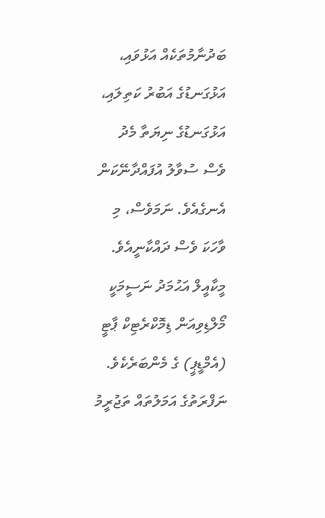ބަދުނާމުތަކެއް އަޅުވައި، އަޅުގަނޑުގެ އަބުރު ކަތިލައި، އަޅުގަނޑުގެ ނިޔަތާ މެދު ވެސް ސުވާލު އުފައްދާނޭކަން އެނގެއެވެ. ނަމަވެސް، މި ވާހަކަ ވެސް ދައްކާނީއެވެ.
މީކާއީލް އަޙުމަދު ނަސީމަކީ މޯލްޑިވިއަން ޑިމޮކްރެޓިކް ޕާޓީ (އެމްޑީޕީ) ގެ މެންބަރެކެވެ. ނަފްރަތުގެ އަމަލުތައް ތަޖުރީމު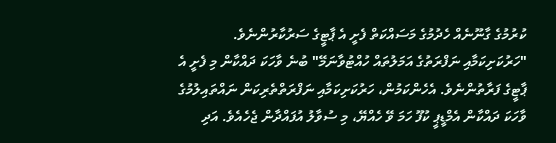ކުރުމުގެ ގާނޫނެއް ހެދުމުގެ މަސައްކަތް ފެށީ އެ ޕާޓީގެ ސަރުކާރުންނެވެ. "ހަރުކަށިކަމާއި ނަފްރަތުގެ އަމަލުތައް ހުއްޓުވާނަމޭ" ބުނެ ވާހަކަ ދައްކާން މި ފެށީ އެ ޕާޓީގެ ފަރާތުންނެވެ. އެހެންކަމުން، ހަރުކަށިކަމާއި ނަފްރަތްތެރިކަން ނައްތައިލުމުގެ ވާހަކަ ދައްކާން އެމްޑީޕީ ކުފޫ ހަމަ ވޭ ހެއްޔޭ، މި ސުވާލު އުފައްދާން ޖެހެއެވެ. އަދި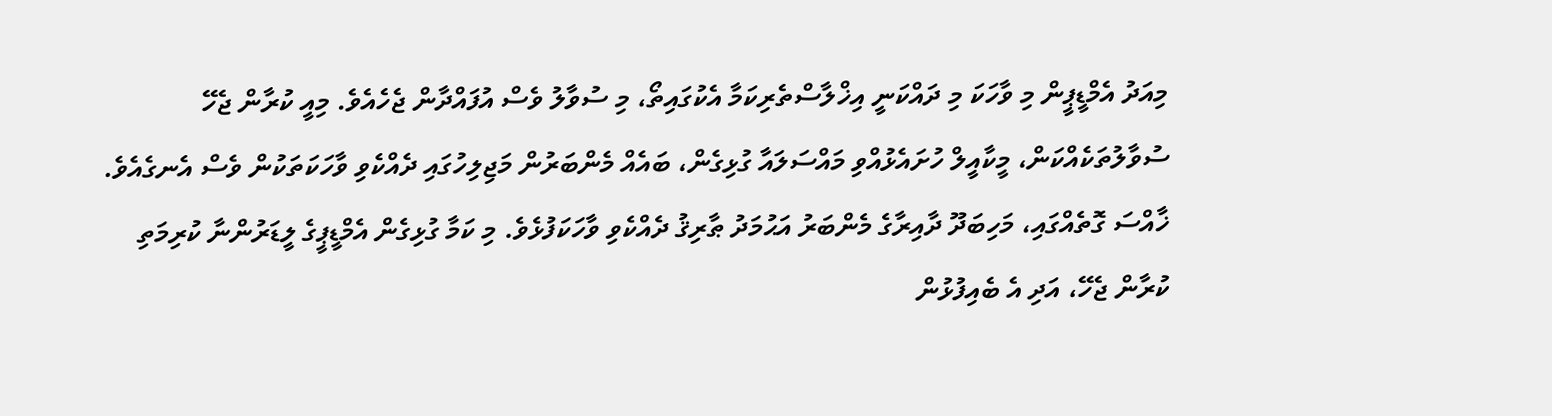މިއަދު އެމްޑީޕީން މި ވާހަކަ މި ދައްކަނީ އިޚްލާސްތެރިކަމާ އެކުގައިތޯ، މި ސުވާލު ވެސް އުފައްދާން ޖެހެއެވެ. މިއީ ކުރާން ޖެހޭ ސުވާލުތަކެއްކަން، މީކާއީލް ހުށައެޅުއްވި މައްސަލައާ ގުޅިގެން، ބައެއް މެންބަރުން މަޖިލިހުގައި ދެއްކެވި ވާހަކަތަކުން ވެސް އެނގެއެވެ. ޚާއްސަ ގޮތެއްގައި، މަހިބަދޫ ދާއިރާގެ މެންބަރު އަޙުމަދު ޠާރިޤު ދެއްކެވި ވާހަކަފުޅެވެ. މި ކަމާ ގުޅިގެން އެމްޑީޕީގެ ލީޑަރުންނާ ކުރިމަތި ކުރާން ޖެހޭ، އަދި އެ ބެއިފުޅުން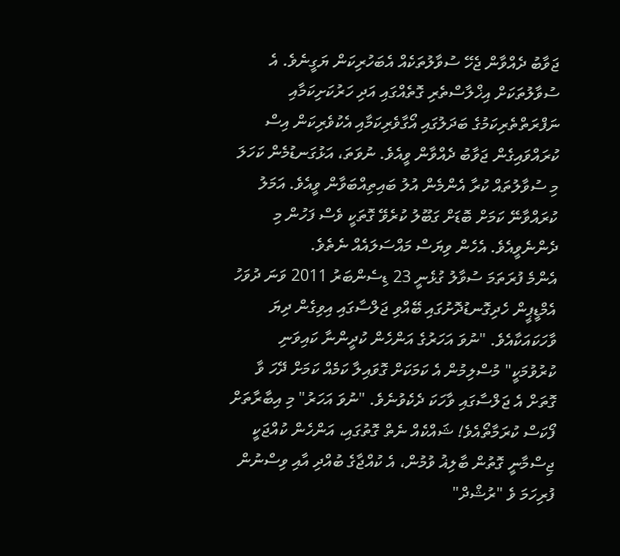ޖަވާބު ދެއްވާން ޖެހޭ ސުވާލުތަކެއް އެބަހުރިކަން ޔަގީނެވެ. އެ ސުވާލުތަކަށް އިޚްލާސްތެރި ގޮތެއްގައި އަދި ހަރުކަށިކަމާއި ނަފްރަތްތެރިކަމުގެ ބަދަލުގައި އޯގާވެރިކަމާއި އެކުވެރިކަން އިސް ކުރައްވައިގެން ޖަވާބު ދެއްވާން ވީއެވެ. ނުވަތަ، އަޅުގަނޑުމެން ކަހަލަ މި ސުވާލުތައް ކުރާ އެންމެން އުލު ބައިތިއްބަވާން ވީއެވެ. އަމަލު ކުރައްވާނޭ ކަމަށް ބޮޑަށް ގަބޫލު ކުރެވޭ ގޮތަކީ ވެސް ފަހުން މި ދެންނެވީއެވެ. އެހެން ވިޔަސް މައްސަލައެއް ނެތެވެ.
އެންމެ ފުރަތަމަ ސުވާލު ގުޅެނީ 23 ޑިސެންބަރު 2011 ވަނަ ދުވަހު އެމްޑީޕީން ހެދިގޮނޑުދޮށުގައި ބޭއްވި ޖަލްސާގައި އިވިގެން ދިޔަ ވާހަކައަކާއެވެ. "ނުވަ އަހަރުގެ އަންހެން ކުދީންނާ ކައިވަނި ކުރުވުމަކީ" މުސްލިމުން އެ ކަމަކަށް ގޮވައިލާ ކަމެއް ކަމަށް ދޭހަ ވާ ގޮތަށް އެ ޖަލްސާގައި ވާހަކަ ދެކެވުނެވެ. "ނުވަ އަހަރު" މި އިބާރާތަށް ފޯކަސް ކުރަމާތޯއެވެ! ޝައްކެއް ނެތް ގޮތުގައި، އަންހެން ކުއްޖަކީ ޖިސްމާނީ ގޮތުން ބާލިޣު ވުމުން، އެ ކުއްޖާގެ ބުއްދި އާއި ވިސްނުން ފުރިހަމަ ވެ "ރުޝްދް"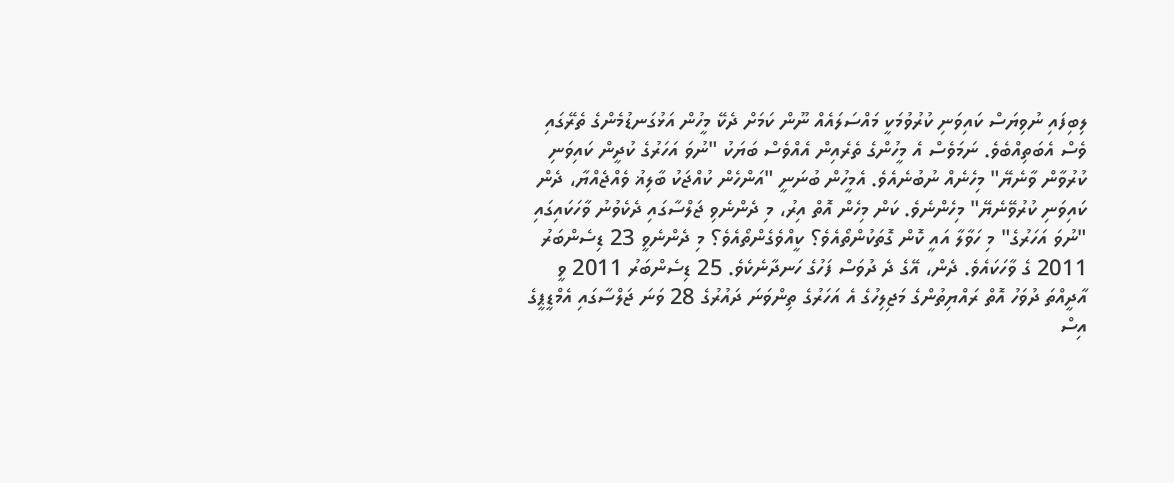ލިބިފައި ނުވިޔަސް ކައިވަނި ކުރުވުމަކީ މައްސަލައެއް ނޫން ކަމަށް ދެކޭ މީހުން އަޅުގަނޑުމެންގެ ތެރޭގައި ވެސް އެބަތިއްބެވެ. ނަމަވެސް އެ މީހުންގެ ތެރެއިން އެއްވެސް ބަޔަކު "ނުވަ އަހަރުގެ ކުދީން ކައިވަނި ކުރުވާން ވާނެޔޭ" މިހެނެއް ނުބުނެއެވެ. އެމީހުން ބުނަނީ "އަންހެން ކުއްޖަކު ބާލިޣު ވެއްޖެއްޔާ، ދެން ކައިވަނި ކުރުވޭނެޔޭ" މިހެންނެވެ. ކަން މިހެން އޮތް އިރު، މި ދެންނެވި ޖަލްސާގައި ދެކެވުނު ވާހަކައިގައި "ނުވަ އަހަރުގެ" މި ހަވާލާ އައީ ކޮން ގޮތަކުންތޯއެވެ؟ ކީއްވެގެންތޯއެވެ؟ މި ދެންނެވީ 23 ޑިސެންބަރު 2011 ގެ ވާހަކައެވެ. ދެން، އޭގެ ދެ ދުވަސް ފަހުގެ ހަނދާނެކެވެ. 25 ޑިސެންބަރު 2011 ވީ އާދީއްތަ ދުވަހު އޮތް ރައްޔިތުންގެ މަޖިލިހުގެ އެ އަހަރުގެ ތިންވަނަ ދައުރުގެ 28 ވަނަ ޖަލްސާގައި އެމްޑީޕީގެ އިސް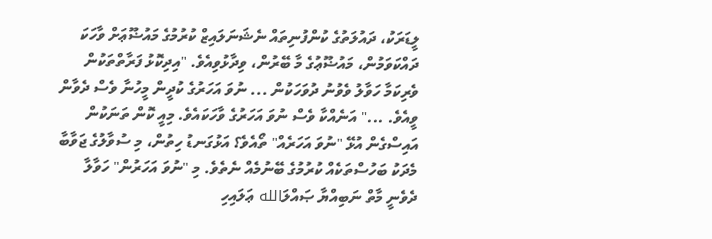ލީޑަރަކު، ދައުލަތުގެ ކުންފުނިތައް ނެޝަނަލައިޒް ކުރުމުގެ މައުޟޫޢަށް ވާހަކަ ދައްކަވަމުން، މައުޟޫޢުގެ މާ ބޭރުން، ވިދާޅުވިއެވެ. "އިދިކޮޅު ފަރާތްތަކުން ވެރިކަމާ ހަވާލު ވެވުނު ދުވަހަކުން ... ނުވަ އަހަރުގެ ކުދީން މީހުނާ ވެސް ދެވާން ވީއެވެ. ..." އަނެއްކާ ވެސް ނުވަ އަހަރުގެ ވާހަކައެވެ. މިއީ ކޮން ތަނަކުން އައިސްގެން އުޅޭ "ނުވަ އަހަރެއް" ތޯއެވެ؟ އަޅުގަނޑު ހިތުން، މި ސުވާލުގެ ޖަވާބާ މެދަކު ބަހުސްތަކެއް ކުރުމުގެ ބޭނުމެއް ނެތެވެ. މި "ނުވަ އަހަރުން" ހަވާލާ ދެވެނީ މާތް ނަބިއްޔާ ޞައްލަالله ޢަލައިހި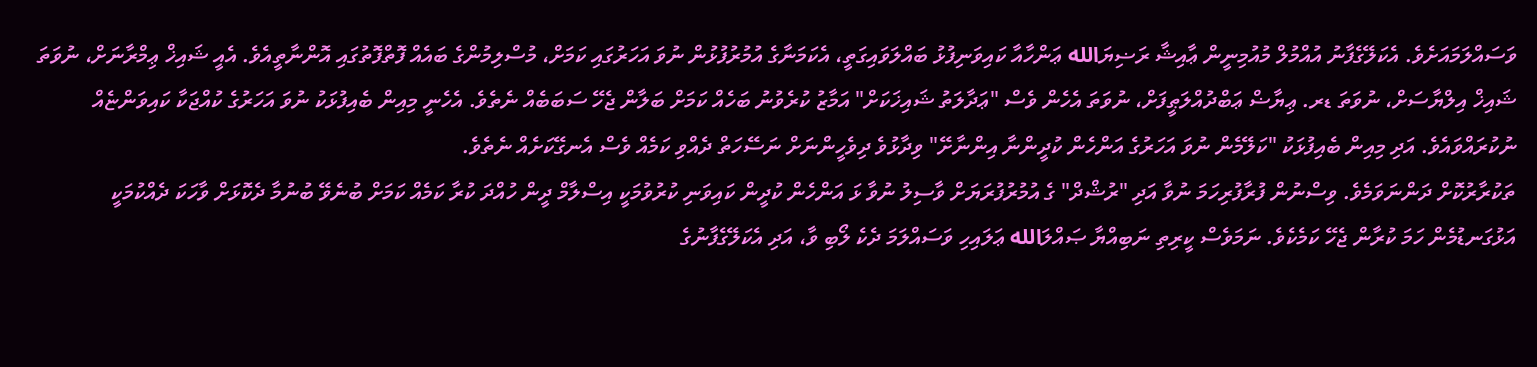ވަސައްލަމައަށެވެ. އެކަލޭގެފާނު އުއްމުލް މުއުމިނީން ޢާއިޝާ ރަޟިޔަالله ޢަންހާއާ ކައިވަނިފުޅު ބައްލަވައިގަތީ، އެކަމަނާގެ އުމުރުފުޅުން ނުވަ އަހަރުގައި ކަމަށް، މުސްލިމުންގެ ބައެއް ފޮތްފޮތުގައި އޮންނާތީއެވެ. އެއީ ޝައިޚް ޢިމްރާނަށް، ނުވަތަ ޝައިޚް އިލްޔާސަށް، ނުވަތަ ޑރ. ޢިޔާޟް ޢަބްދުއްލަޠީފަށް، ނުވަތަ އެހެން ވެސް "ޢަދާލަތު ޝައިޚަކަށް" އަމާޒު ކުރެވުނު ބަހެއް ކަމަށް ބަލާން ޖެހޭ ސަބަބެއް ނެތެވެ. އެހެނީ މިއިން ބެއިފުޅަކު ނުވަ އަހަރުގެ ކުއްޖަކާ ކައިވަންޏެއް ނުކުރައްވައެވެ. އަދި މިއިން ބެއިފުޅަކު "ކަލޭމެން ނުވަ އަހަރުގެ އަންހެން ކުދީންނާ އިންނާށޭ" ވިދާޅުވެ ދިވެހީންނަށް ނަސޭހަތް ދެއްވި ކަމެއް ވެސް އެނގޭކަށެއް ނެތެވެ.
ތަކުރާރުކޮށް ދަންނަވަމެވެ. ވިސްނުން ފުރާފުރިހަމަ ނުވާ އަދި "ރުޝްދް" ގެ އުމުރުފުރަޔަށް ވާސިލު ނުވާ ޅަ އަންހެން ކުދީން ކައިވަނި ކުރުވުމަކީ އިސްލާމް ދީން ހުއްދަ ކުރާ ކަމެއް ކަމަށް ބުނެވޭ ބުނުމާ ދެކޮޅަށް ވާހަކަ ދެއްކުމަކީ އަޅުގަނޑުމެން ހަމަ ކުރާން ޖެހޭ ކަމެކެވެ. ނަމަވެސް ކީރިތި ނަބިއްޔާ ޞައްލަالله ޢަލައިހި ވަސައްލަމަ ދެކެ ލޯބި ވާ، އަދި އެކަލޭގެފާނުގެ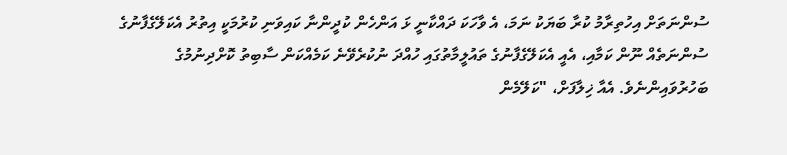ސުންނަތަށް އިހުތިރާމު ކުރާ ބަޔަކު ނަމަ، އެ ވާހަކަ ދައްކާނީ ޅަ އަންހެން ކުދީންނާ ކައިވަނި ކުރުމަކީ އިތުރު އެކަލޭގެފާނުގެ ސުންނަތެއް ނޫން ކަމާއި، އެއީ އެކަލޭގެފާނުގެ ތައުލީމާތުގައި ހުއްދަ ނުކުރެވޭނެ ކަމެއްކަން ސާބިތު ކޮށްދިނުމުގެ ބަހުރުވައިންނެވެ. އެއާ ޚިލާފަށް، "ކަލޭމެން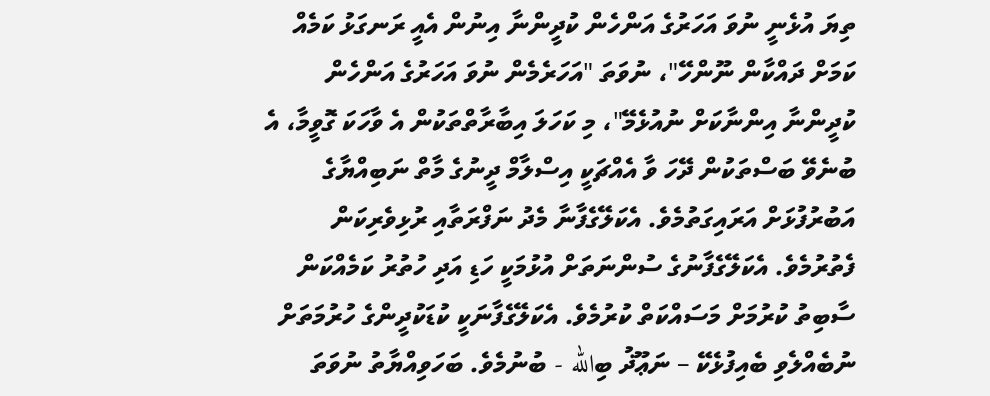ތިޔަ އުޅެނީ ނުވަ އަހަރުގެ އަންހެން ކުދީންނާ އިނުން އެއީ ރަނގަޅު ކަމެއް ކަމަށް ދައްކާން ނޫންހޭ"، ނުވަތަ "އަހަރެމެން ނުވަ އަހަރުގެ އަންހެން ކުދީންނާ އިންނާކަށް ނުއުޅެމޭ"، މި ކަހަލަ އިބާރާތްތަކުން އެ ވާހަކަ ގޮވީމާ، އެ ބުނެވޭ ބަސްތަކުން ދޭހަ ވާ އެއްޗަކީ އިސްލާމް ދީނުގެ މާތް ނަބިއްޔާގެ އަބުރުފުޅަށް އަރައިގަތުމެވެ. އެކަލޭގެފާނާ މެދު ނަފްރަތާއި ރުޅިވެރިކަން ފެތުރުމެވެ. އެކަލޭގެފާނުގެ ސުންނަތަށް އުޅުމަކީ ހަޑި އަދި ހުތުރު ކަމެއްކަން ސާބިތު ކުރުމަށް މަސައްކަތް ކުރުމެވެ. އެކަލޭގެފާނަކީ ކުޑަކުދީންގެ ހުރުމަތަށް ނުބެއްލެވި ބެއިފުޅެކޭ – ނަޢޫޛު ބިالله - ބުނުމެވެ. ބަހަވިއްޔާތު ނުވަތަ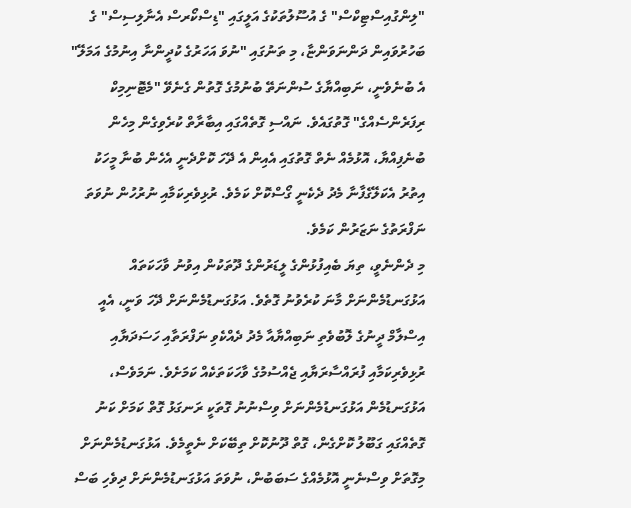"ލިންގުއިސްޓިކްސް" ގެ އުސޫލުތަކުގެ އަލީގައި "ޑިސްކޯރސް އެނާލިސިސް" ގެ ބަހުރުވައިން ދަންނަވަންޏާ، މި ތަނުގައި "ނުވަ އަހަރުގެ ކުދީންނާ އިނުމުގެ އަމަލޭ" އެ ބުނެވެނީ، ނަބިއްޔާގެ ސުންނަތޭ ބުނުމުގެ ގޮތުން ގެނެވޭ "މެޓޮނިމިކް ރިފަރެންސެއްގެ" ގޮތުގައެވެ. ނައްސި ގޮތެއްގައި އިބާރާތް ކުރެވިގެން މިހެން ބުނެފިއްޔާ، އޮޅުމެއް ނެތް ގޮތުގައި އެއިން އެ ދޭހަ ކޮށްދެނީ އެހެން ބުނާ މީހަކު އިތުރު އެކަލޭގެފާނާ މެދު ދެކެނީ ގޯސްކޮށް ކަމެވެ. ރުޅިވެރިކަމާއި ނުރުހުން ނުވަތަ ނަފްރަތުގެ ނަޒަރުން ކަމެވެ.
މި ދެންނެވީ، ތިޔަ ބެއިފުޅުންގެ ލީޑަރުންގެ ދޫތަކުން އިވުނު ވާހަކަތައް އަޅުގަނޑުމެންނަށް މާނަ ކުރެވުނު ގޮތެވެ. އަޅުގަނޑުމެންނަށް ދޭހަ ވަނީ، އެއީ އިސްލާމް ދީނުގެ ލޮބުވެތި ނަބިއްޔާއާ މެދު ދެއްކެވި ނަފްރަތާއި ހަސަދަޔާއި ރުޅިވެރިކަމާއި ފުރައްސާރަޔާއި ޖެއްސުމުގެ ވާހަކަތަކެއް ކަމަށެވެ. ނަމަވެސް، އަޅުގަނޑުމެން އަޅުގަނޑުމެންނަށް ވިސްނުނު ގޮތަކީ ރަނގަޅު ގޮތް ކަމަށް ކަނު ގޮތެއްގައި ގަބޫލު ކޮށްގެން، ގޮތް ދޫނުކޮށް ތިބޭކަށް ނެތީމެވެ. އަޅުގަނޑުމެންނަށް މިގޮތަށް ވިސްނެނީ އޮޅުމެއްގެ ސަބަބުން، ނުވަތަ އަޅުގަނޑުމެންނަށް ދިވެހި ބަސް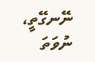ނޭނގޭތީ، ނުވަތަ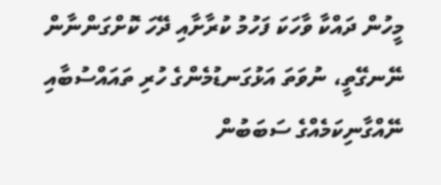މީހުން ދައްކާ ވާހަކަ ފަހުމު ކުރާށާއި ދޭހަ ކޮށްގަންނާން ނޭނގޭތީ، ނުވަތަ އަޅުގަނޑުމެންގެ ހުރި ތައައްސުބާއި ނޭއްގާނިކަމެއްގެ ސަބަބުން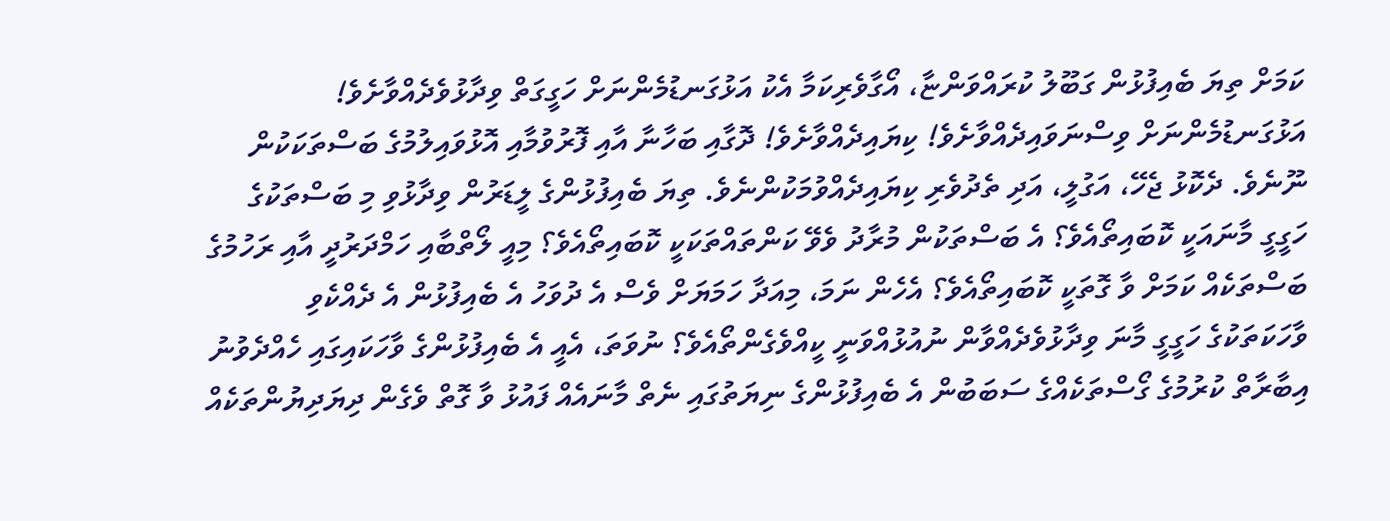ކަމަށް ތިޔަ ބެއިފުޅުން ގަބޫލު ކުރައްވަންޏާ، އޯގާވެރިކަމާ އެކު އަޅުގަނޑުމެންނަށް ހަގީގަތް ވިދާޅުވެދެއްވާށެވެ! އަޅުގަނޑުމެންނަށް ވިސްނަވައިދެއްވާށެވެ! ކިޔައިދެއްވާށެވެ! ދޮގާއި ބަހާނާ އާއި ފޮރުވުމާއި އޮޅުވައިލުމުގެ ބަސްތަކަކުން ނޫނެވެ. ދެކޮޅު ޖެހޭ، އަގުލީ، އަދި ތެދުވެރި ކިޔައިދެއްވުމަކުންނެވެ. ތިޔަ ބެއިފުޅުންގެ ލީޑަރުން ވިދާޅުވި މި ބަސްތަކުގެ ހަގީގީ މާނައަކީ ކޮބައިތޯއެވެ؟ އެ ބަސްތަކުން މުރާދު ވެވޭ ކަންތައްތަކަކީ ކޮބައިތޯއެވެ؟ މިއީ ލޯތްބާއި ހަމްދަރުދީ އާއި ރަހުމުގެ ބަސްތަކެއް ކަމަށް ވާ ގޮތަކީ ކޮބައިތޯއެވެ؟ އެހެން ނަމަ، މިއަދާ ހަމަޔަށް ވެސް އެ ދުވަހު އެ ބެއިފުޅުން އެ ދެއްކެވި ވާހަކަތަކުގެ ހަގީގީ މާނަ ވިދާޅުވެދެއްވާން ނުއުޅުއްވަނީ ކީއްވެގެންތޯއެވެ؟ ނުވަތަ، އެއީ އެ ބެއިފުޅުންގެ ވާހަކައިގައި ހެއްދެވުނު އިބާރާތް ކުރުމުގެ ގޯސްތަކެއްގެ ސަބަބުން އެ ބެއިފުޅުންގެ ނިޔަތުގައި ނެތް މާނައެއް ފައުޅު ވާ ގޮތް ވެގެން ދިޔަދިޔުންތަކެއް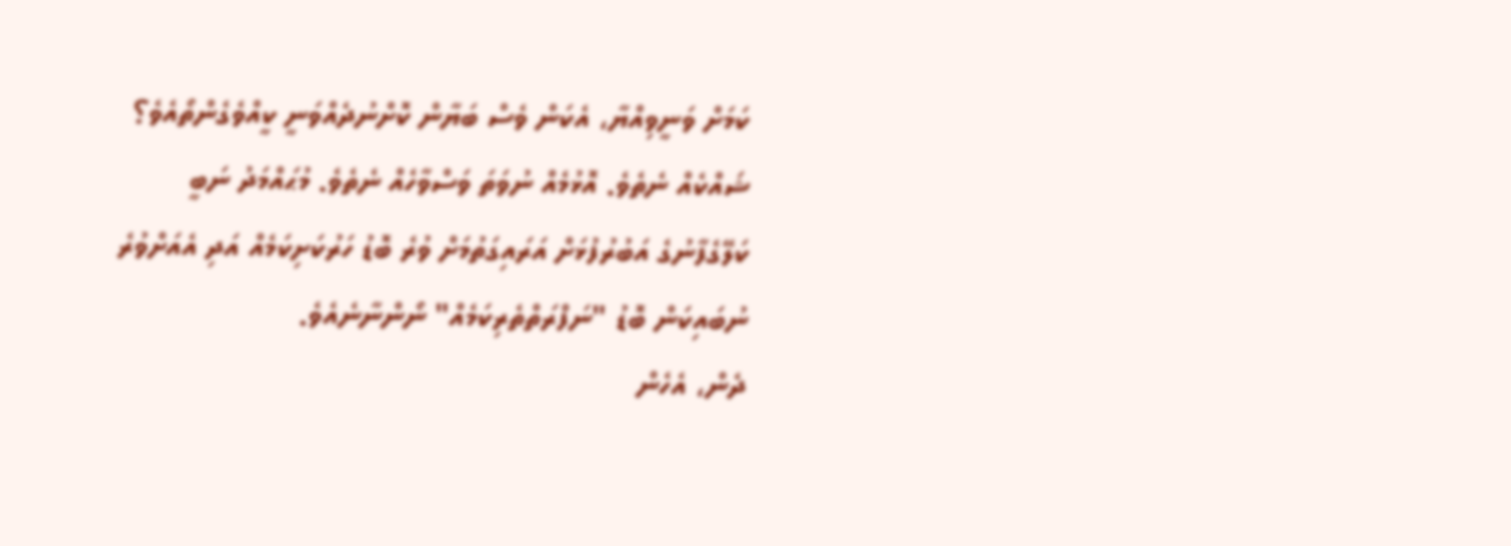ކަމަށް ވަނީވިއްޔާ، އެކަން ވެސް ބަޔާން ކޮށްނުދެއްވަނީ ކީއްވެގެންތޯއެވެ؟
ޝައްކެއް ނެތެވެ. އޮޅުމެއް ނުވަތަ ވަސްވާހެއް ނެތެވެ. މުޙައްމަދު ނަބީ ކަލޭގެފާނުގެ އަބުރުފުޅަށް އަރައިގަތުމަށް ވުރެ ބޮޑު ހަރުކަށިކަމެއް އަދި އެއަށްވުރެ ނުބައިކަން ބޮޑު "ނަފްރަތްތެރިކަމެއް" ނޯންނާނެއެވެ.
ދެން، އެހެން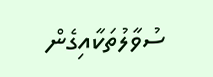ސުވާލުތަކާއިގެން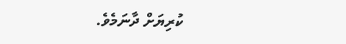ކުރިޔަށް ދާނަމެވެ.